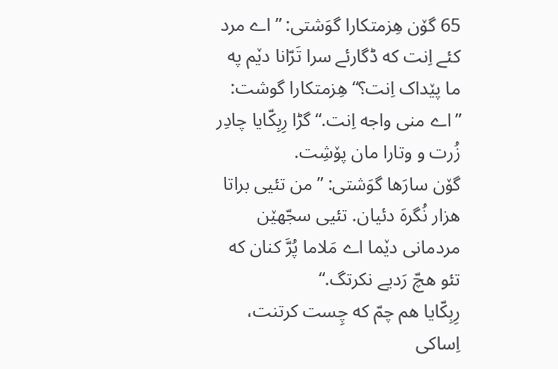65 گۆن هِزمتکارا گوَشتی: ”اے مرد کئے اِنت که ڈگارئے سرا تَرّانا دێم په ما پێداک اِنت؟“ هِزمتکارا گوشت: ”اے منی واجه اِنت.“ گڑا رِبِکّایا چادِر زُرت و وتارا مان پۆشِت.
گۆن سارَها گوَشتی: ”من تئیی براتا هزار نُگرهَ دئیان. تئیی سجّهێن مردمانی دێما اے مَلاما پُرَّ کنان که تئو هچّ رَدیے نکرتگ.“
رِبِکّایا هم چمّ که چِست کرتنت، اِساکی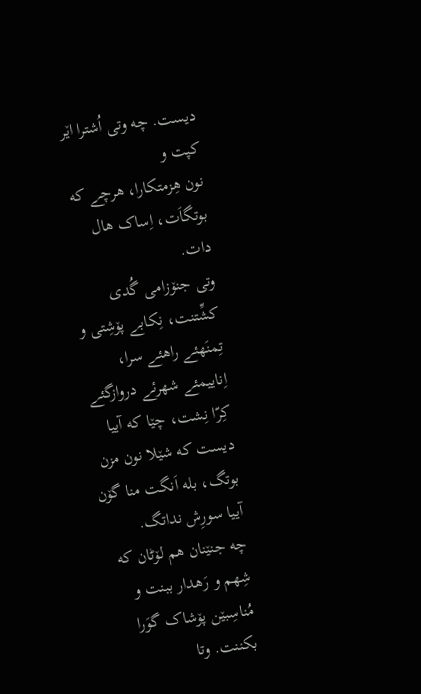دیست. چه وتی اُشترا اێر کپت و
نون هِزمتکارا، هرچے که بوتگاَت، اِساک هال دات.
وتی جنۆزامی گُدی کشِّتنت، نِکابے پۆشِتی و تِمنَهئے راهئے سرا، اِناییمئے شهرئے دروازگئے کِرّا نِشت، چێا که آییا دیست که شێلا نون مزن بوتگ، بله اَنگت منا گۆن آییا سورِش نداتگ.
چه جنێنان هم لۆٹان که شِهم و رَهدار ببنت و مُناسِبێن پۆشاک گوَرا بکننت. وتا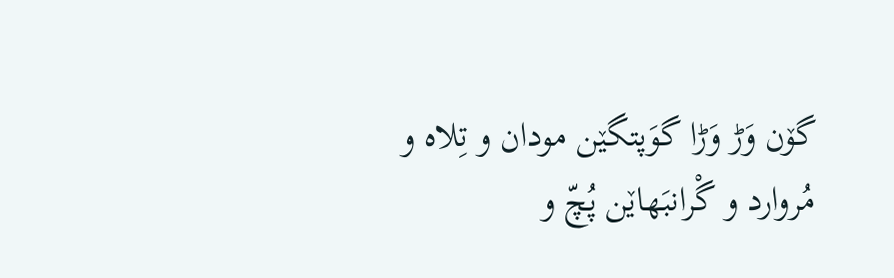گۆن وَڑ وَڑا گوَپتگێن مودان و تِلاه و مُروارد و گْرانبَهاێن پُچّ و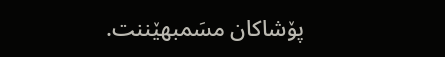پۆشاکان مسَمبهێننت.